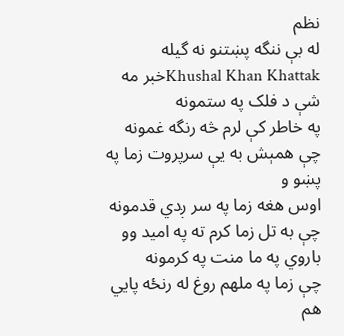نظم
له بې ننگه پښتنو نه گيله
Khushal Khan Khattakخبر مه شې د فلک په ستمونه
په خاطر کې لرم څه رنگه غمونه
چې همېش به يې سرپروت زما په پښو و
اوس هغه زما په سر ږدي قدمونه
چې به تل زما کرم ته په اميد وو
باروي په ما منت په کرمونه
چې زما په ملهم روغ له رنځه پايي
هم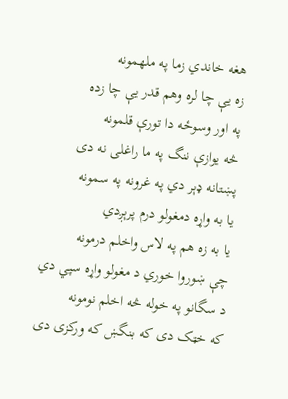هغه خاندي زما په ملهمونه
زه يې چا لره وهم قدر يې چا زده
په اور وسوځه دا تورې قلمونه
څه يوازې ننگ په ما راغلی نه دی
پښتانه ډېر دي په غرونه په سمونه
يا به واړه دمغولو درم پرېږدي
يا به زه هم په لاس واخلم درمونه
چې ښوروا خوري د مغولو واړه سپي دي
د سگانو په خوله څه اخلم نومونه
که خټک دی که بنگښ که ورکزی دی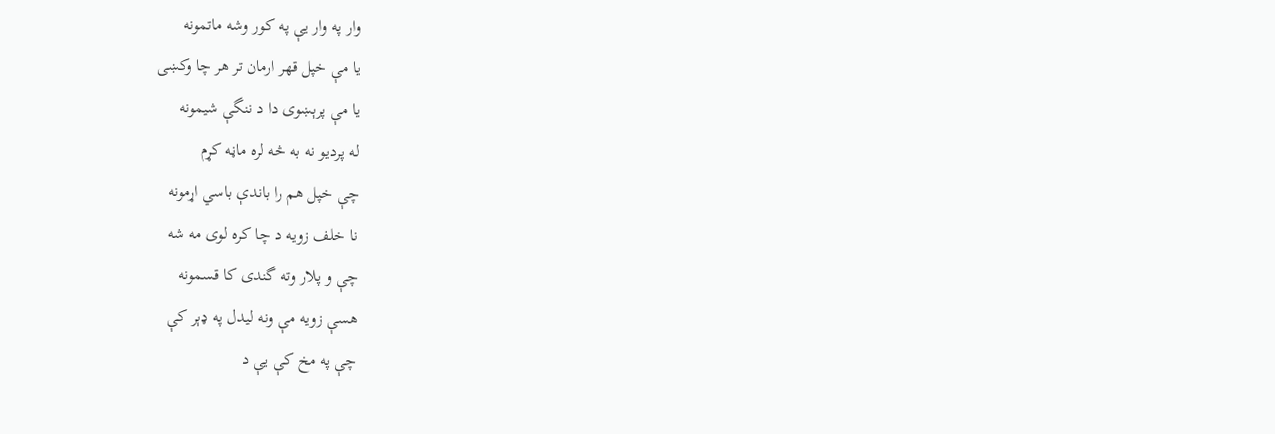وار په وار يې په کور وشه ماتمونه
يا مې خپل قهر ارمان تر هر چا وکښی
يا مې پرېښوی دا د ننگې شيمونه
له پرديو نه به څه لره ماڼه کړم
چې خپل هم را باندې باسي اړمونه
نا خلف زويه د چا کره لوی مه شه
چې و پلار وته گندی کا قسمونه
هسې زويه مې ونه ليدل په ډېر کې
چې په مخ کې يې د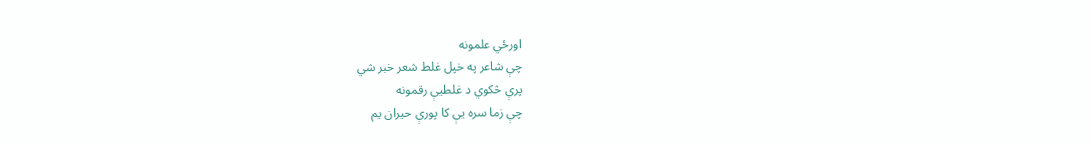اورځي علمونه
چې شاعر په خپل غلط شعر خبر شي
پرې څکوي د غلطيې رقمونه
چې زما سره يې کا پورې حيران يم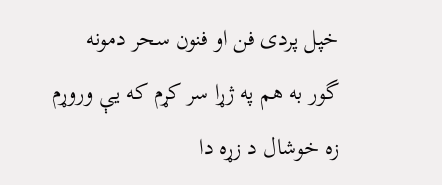خپل پردی فن او فنون سحر دمونه
گور به هم په ژړا سر کړم که يې وروړم
زه خوشال د زړه دا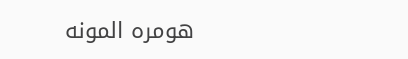هومره المونه